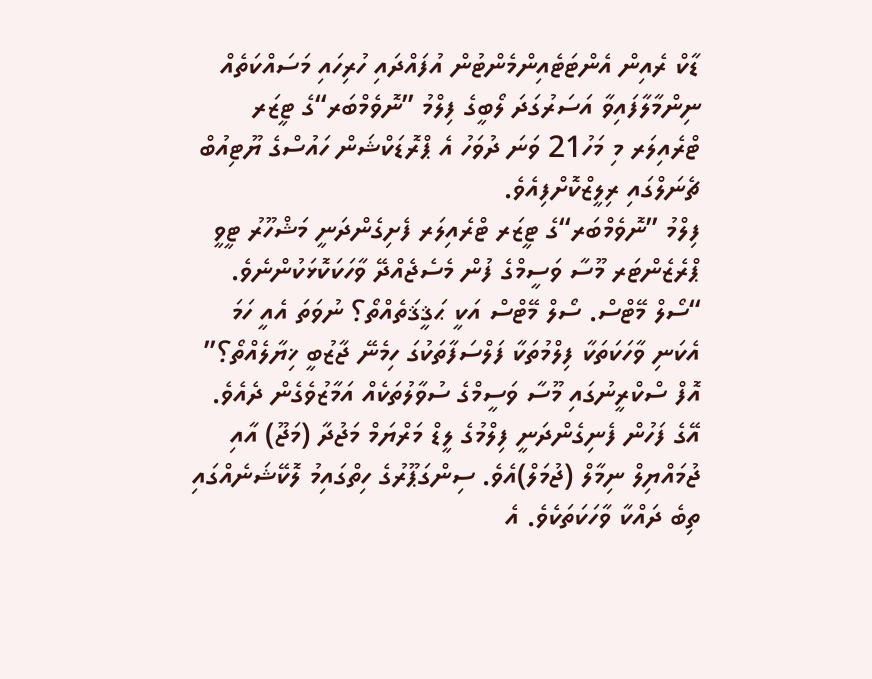ޑާކް ރެއިން އެންޓަޓެއިންމެންޓުން އުފައްދައި ހުރިހައި މަސައްކަތެއް ނިންމާލާފައިވާ އަސަރުގަދަ ލޯބީގެ ފިލްމު ”ނޮވެމްބަރ“ގެ ޓީޒަރ ޓްރެއިލަރ މި މަހު21 ވަނަ ދުވަހު އެ ޕްރޮޑަކްޝަން ހައުސްގެ ޔޫޓިއުބް ޗެނަލްގައި ރިލީޒްކޮށްފިއެވެ.
ފިލްމު ”ނޮވެމްބަރ“ގެ ޓީޒަރ ޓްރެއިލަރ ފެށިގެންދަނީ މަޝްހޫރު ޓީވީ ޕްރެޒެންޓަރ މޫސާ ވަސީމްގެ ފުން މެސެޖެއްދޭ ވާހަކަކޮޅަކުންނެވެ.
“ސޯލް މޭޓްސް. ސޯލް މޭޓްސް އަކީ ޙަޤީޤަތެއްތޯ؟ ނުވަތަ އެއީ ހަމަ އެކަނި ވާހަކަތަކާ ފިލްމުތަކާ ފަލްސަފާތަކުގަ ހިމެނޭ ޖާޒުބީ ޚިޔާލެއްތޯ؟” އޮފް ސްކްރީނުގައި މޫސާ ވަސީމްގެ ސުވާލުތަކެއް އަމާޒުވެގެން ދެއެވެ. އޭގެ ފަހުން ފެނިގެންދަނީ ފިލްމުގެ ލީޑް މަރްޔަމް މަޖުދާ (މަޖޫ) އާއި ޖުމައްޔިލް ނިމާލް (ޖުމަލް)އެވެ. ސިންގަޕޫރުގެ ހިތްގައިމު ލޮކޭޝަނެއްގައި ތިބެ ދައްކާ ވާހަކަތަކެވެ. އެ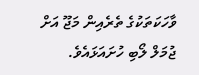ވާހަކަތަކުގެ ތެރެއިން މަޖޫ އަށް ޖުމަލް ލޯބި ހުށައަޅައެވެ.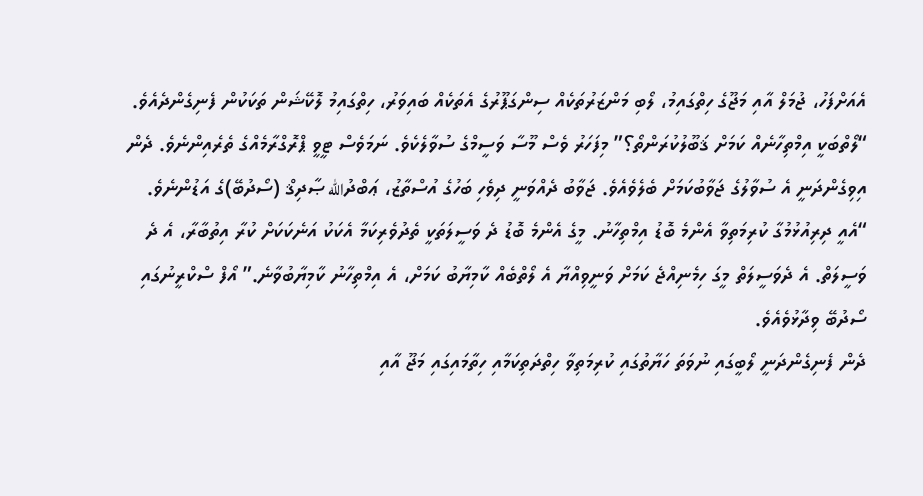އެއަށްފަހު، ޖުމަލް އާއި މަޖޫގެ ހިތްގައިމު، ލޯބި މަންޒަރުތަކެއް ސިންގަޕޫރުގެ އެތަކެއް ބައިވަރު، ހިތްގައިމު ލޮކޭޝަން ތަކަކުން ފެނިގެންދެއެވެ.
“ލޯތްބަކީ އިމްތިހާނެއް ކަމަށް ޤަބޫލުކުރަންތޯ؟” މިފަހަރު ވެސް މޫސާ ވަސީމްގެ ސުވާލެކެވެ. ނަމަވެސް ޓީވީ ޕްރޮގްރާމެއްގެ ތެރެއިންނެވެ. ދެން އިވިގެންދަނީ އެ ސުވާލުގެ ޖަވާބުކަމަށް ބެލެވެއެވެ. ޖަވާބު ދެއްވަނީ ދިވެހި ބަހުގެ އުސްތާޒު، ޢަބްދުالله ޞާދިޤް (ސޯދުބޭ)ގެ އަޑުންނެވެ.
“އެއީ ދިރިއުޅުމުގާ ކުރިމަތިވާ އެންމެ ބޮޑު އިމްތިހާނު. މީގެ އެންމެ ބޮޑު ދެ ވަސީލަތަކީ ތެދުވެރިކަމާ އެކަކު އަނެކަކަށް ކުރާ އިތުބާރާ، އެ ދެ ވަސީލަތް. އެ ދެވަސީލަތް މީގަ ހިމެނިއްޖެ ކަމަށް ވަނީވިއްޔާ އެ ލޯތްބެއް ކާމިޔާބު ކަމަށް، އެ އިމްތިހާނު ކާމިޔާބުވާނެ.” އޯފް ސްކްރީނުގައި ސޯދުބޭ ވިދާޅުވެއެވެ.
ދެން ފެނިގެންދަނީ ލޯބީގައި ނުވަތަ ހަޔާތުގައި ކުރިމަތިވާ ހިތްދަތިކަމާއި ހިތާމައިގައި މަޖޫ އާއި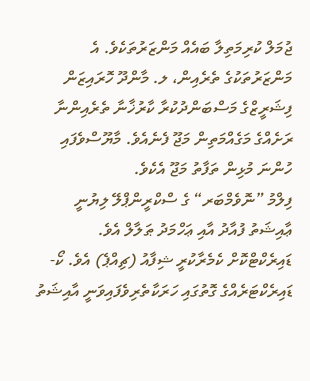ޖުމަލް ކުރިމަތިލާ ބައެއް މަންޒަރުތަކެވެ. އެ މަންޒަރުތަކުގެ ތެރެއިން، ލ. މާންދޫ ހޮރައިޒަން ފިޝަރީޒްގެ މަސްބަންދުކުރާ ކާރުޚާނާ ތެރެއިންނާ ރަށެއްގެ މަގެއްމަތިން މަޖޫ ފެނެއެވެ. މާޔޫސްވެފައި ހުންނަ މުޅިން ތަފާތު މަޖޫ އެކެވެ.
ފިލްމު ”ނޮވެމްބަރ“ ގެ ސްކްރީންޕްލޭ ލިޔުނީ ޢާއިޝަތު ފުއާދު އާއި ޢަހްމަދު ޠަލާލް އެވެ. ޑައިރެކްޓްކޮށް ކެމެރާކުރީ ޝިފާއު (ޗިއްޕެ) އެވެ. ކޯ-ޑައިރެކްޓަރެއްގެ ގޮތުގައި ހަރަކާތެރިވެފައިވަނީ އާއިޝަތު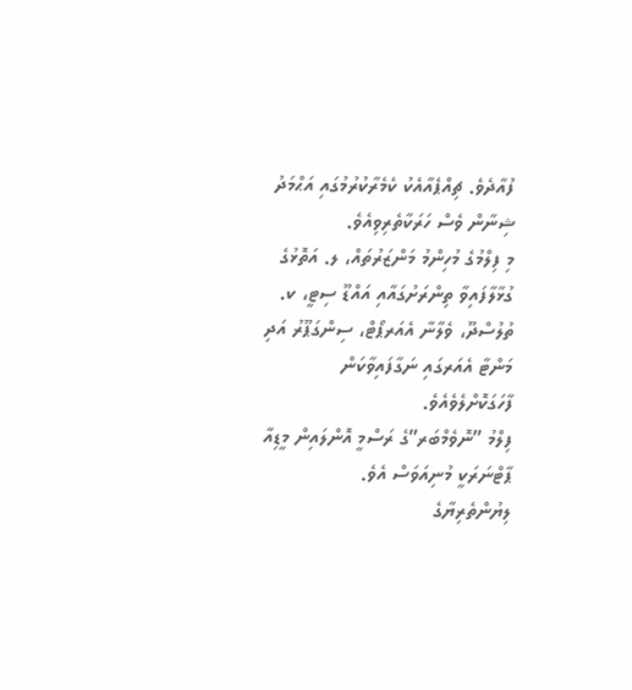ފުއާދެވެ. ޗިއްޕެއާއެކު ކެމެރާކުރުމުގައި އަޙްމަދު ޝިނާން ވެސް ހަރަކާތެރިވިއެވެ.
މި ފިލްމުގެ މުހިންމު މަންޒަރުތައް، ލ. އަތޮޅުގެ ގުޅާލާފައިވާ ތިންރަށުގައާއި އައްޑޫ ސިޓީ، ކ. ތުލުސްދޫ، ވެލާނާ އެއަރޕޯޓް، ސިންގަޕޫރު އަދި މަންޓާ އެއަރގައި ނަގާފައިވާކަން ފާހަގަކޮށްލެވެއެވެ.
ފިލްމު ”ނޮވެމްބަރ”ގެ ރަސްމީ އޮންލައިން މީޑިއާ ޕާޓްނަރަކީ މުނިއަވަސް އެވެ.
ލިޔުންތެރިޔާގެ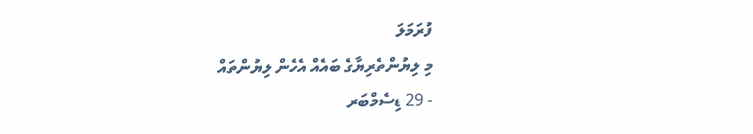ފުރަމަލަ
މި ލިޔުންތެރިޔާގެ ބައެއް އެހެން ލިޔުންތައް
- 29 ޑިސެމްބަރ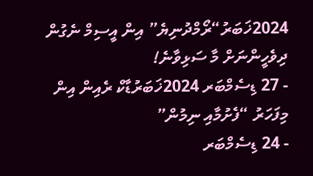2024ޚަބަރު“ރޯމްދުނިޔެ” އިން އީސިމް ނެގުން ދިވެހީންނަށް މާ ސަޅިވާނެ!
- 27 ޑިސެމްބަރ 2024ޚަބަރުޑާކް ރެއިން އިން މިފަހަރު “ފެށުމާއި ނިމުން”
- 24 ޑިސެމްބަރ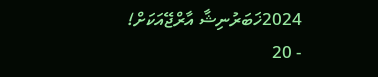2024ޚަބަރުނިޝާ އާރްޖޭއަކަށް!
- 20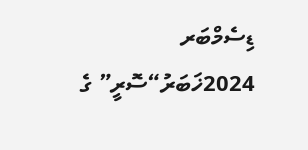ޑިސެމްބަރ 2024ޚަބަރު“ސޮރީ” ގެ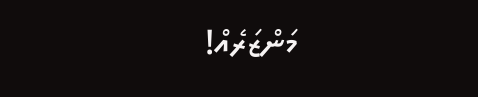މަންޒަރެއް!